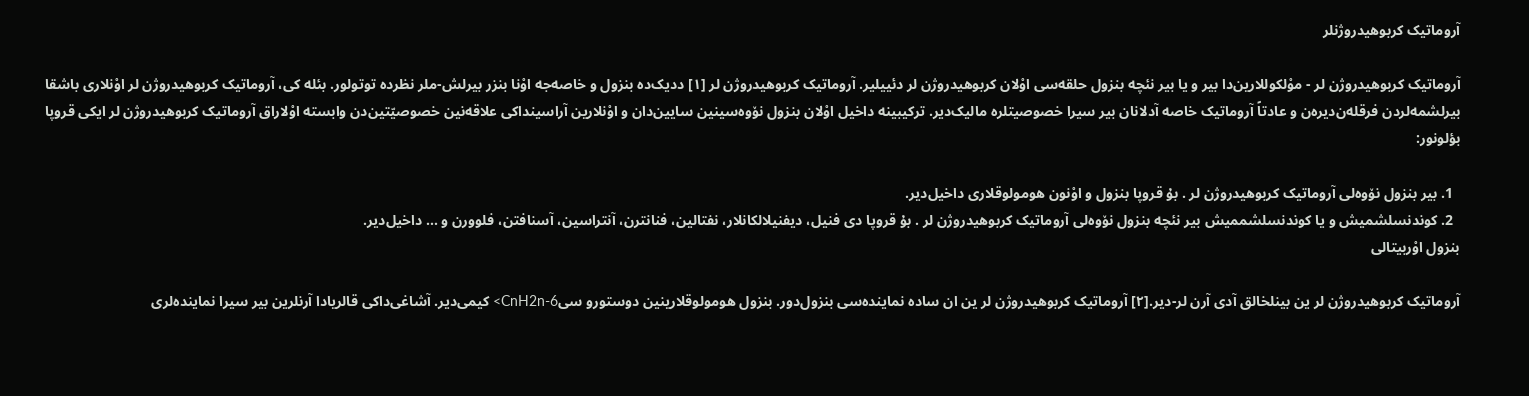آروماتیک کربوهیدروژنلر

آروماتیک کربوهیدروژن لر - موْلکوللارین‌دا بیر و یا بیر نئچه بنزول حلقه‌‌سی اوْلان کربوهیدروژن لر دئییلیر. آروماتیک کربوهیدروژن لر [۱] ددیک‌ده بنزول و خاصه‌جه اوْنا بنزر بیرلش-ملر نظرده توتولور. بئله کی، آروماتیک کربوهیدروژن لر اوْنلاری باشقا بیرلشمه‌لردن فرقله‌ن‌دیره‌ن و عادتاً آروماتیک خاصه آدلانان بیر سیرا خصوصیتلره مالیک‌دیر. ترکیبینه داخیل اوْلان بنزول نۆوه‌سینین سایین‌دان و اوْنلارین آراسینداکی علاقه‌نین خصوصیّتین‌دن وابسته اوْلاراق آروماتیک کربوهیدروژن لر ایکی قروپا بؤلونور:

  1. بیر بنزول نۆوه‌لی آروماتیک کربوهیدروژن لر . بۇ قروپا بنزول و اوْنون هومولوقلاری داخیل‌دیر.
  2. کوندنسلشمیش و یا کوندنسلشممیش بیر نئچه بنزول نۆوه‌لی آروماتیک کربوهیدروژن لر . بۇ قروپا دی فنیل، دیفنیلالکانلار، نفتالین، فنانترن، آنتراسین، آسنافتن، فلوورن و ... داخیل‌دیر.
بنزول اوْربیتالی

آروماتیک کربوهیدروژن لر ین بینلخالق آدی آرن لر-دیر.[۲] آروماتیک کربوهیدروژن لر ین ان ساده نماینده‌سی بنزول‌دور. بنزول هومولوقلارینین دوستورو سیCnH2n-6> کیمی‌دیر. آشاغی‌داکی قالریادا آرنلرین بیر سیرا نماینده‌لری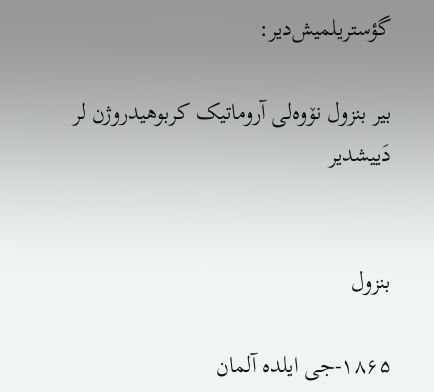گؤستریلمیش‌دیر:

بیر بنزول نۆوه‌لی آروماتیک کربوهیدروژن لر دَییشدیر


بنزول

۱۸۶۵-جی ایلده آلمان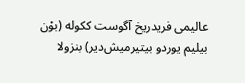عالیمی فریدریخ آگوست ککوله (بوْن بیلیم یوردو بیتیرمیش‌دیر) بنزولا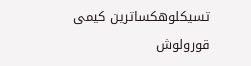تسیکلوهکساترین کیمی قورولوش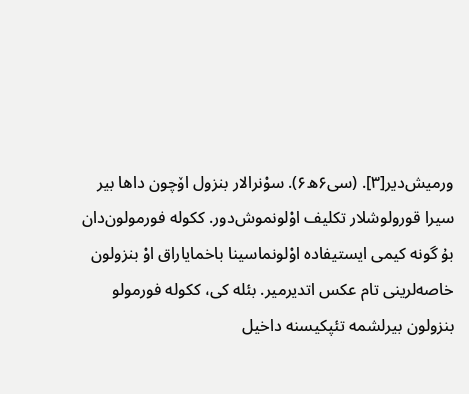ورمیش‌دیر[۳]. (سی۶ه۶). سوْنرالار بنزول اۆچون داها بیر سیرا قورولوشلار تکلیف اوْلونموش‌دور. ککوله فورمولون‌دان بۇ گونه کیمی ایستیفاده اوْلونماسینا باخمایاراق اوْ بنزولون خاصه‌لرینی تام عکس اتدیرمیر. بئله کی، ککوله فورمولو بنزولون بیرلشمه تئپکیسنه داخیل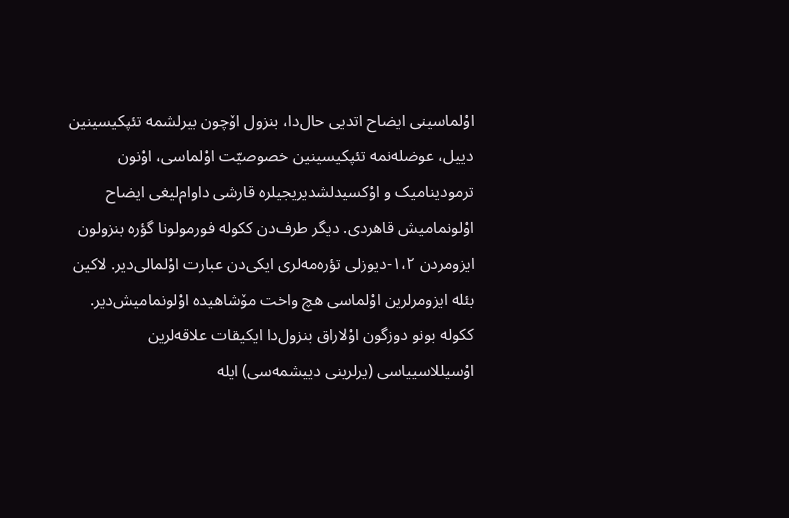اوْلماسینی ایضاح اتدیی حال‌دا، بنزول اۆچون بیرلشمه تئپکیسینین دییل، عوضله‌نمه تئپکیسینین خصوصیّت اوْلماسی، اوْنون ترمودینامیک و اوْکسیدلشدیریجیلره قارشی داوام‌لیغی ایضاح اوْلونمامیش قاهردی. دیگر طرف‌دن ککوله فورمولونا گؤره بنزولون ایزومردن ۱،۲-دیوزلی تؤره‌مه‌لری ایکی‌دن عبارت اوْلمالی‌دیر. لاکین بئله ایزومرلرین اوْلماسی هچ واخت مۆشاهیده اوْلونمامیش‌دیر. ککوله بونو دوزگون اوْلاراق بنزول‌دا ایکیقات علاقه‌لرین اوْسیللاسییاسی (یرلرینی دییشمه‌سی) ایله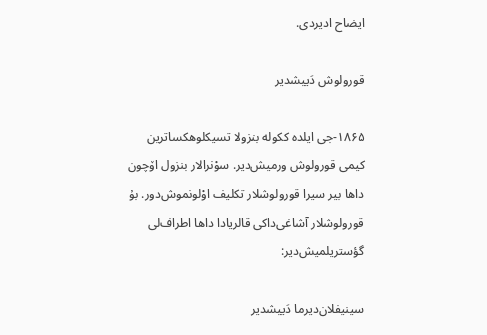ایضاح ادیردی.

قورولوش دَییشدیر

۱۸۶۵-جی ایلده ککوله بنزولا تسیکلوهکساترین کیمی قورولوش ورمیش‌دیر. سوْنرالار بنزول اۆچون داها بیر سیرا قورولوشلار تکلیف اوْلونموش‌دور. بۇ قورولوشلار آشاغی‌داکی قالریادا داها اطراف‌لی گؤستریلمیش‌دیر:

سینیفلان‌دیرما دَییشدیر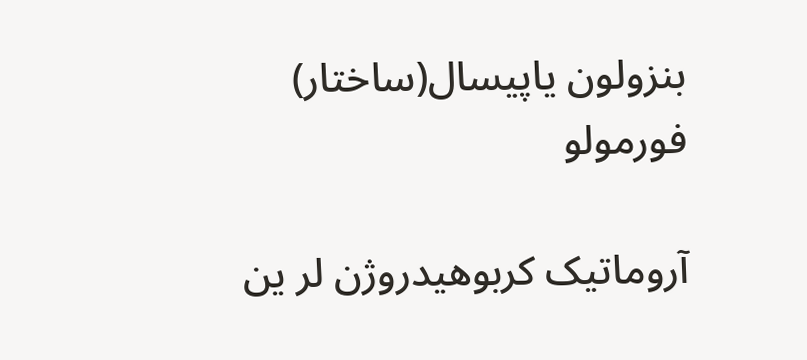بنزولون یاپیسال(ساختار) فورمولو

آروماتیک کربوهیدروژن لر ین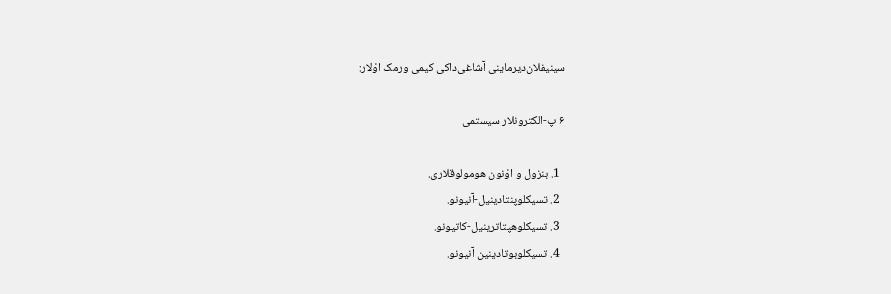سینیفلان‌دیرماینی آشاغی‌داکی کیمی ورمک اوْلار:

۶ پ-الکترونلار سیستمی

  1. بنزول و اوْنون هومولوقلاری.
  2. تسیکلوپنتادینیل-آنیونو.
  3. تسیکلوهپتاترینیل-کاتیونو.
  4. تسیکلوبوتادینین آنیونو.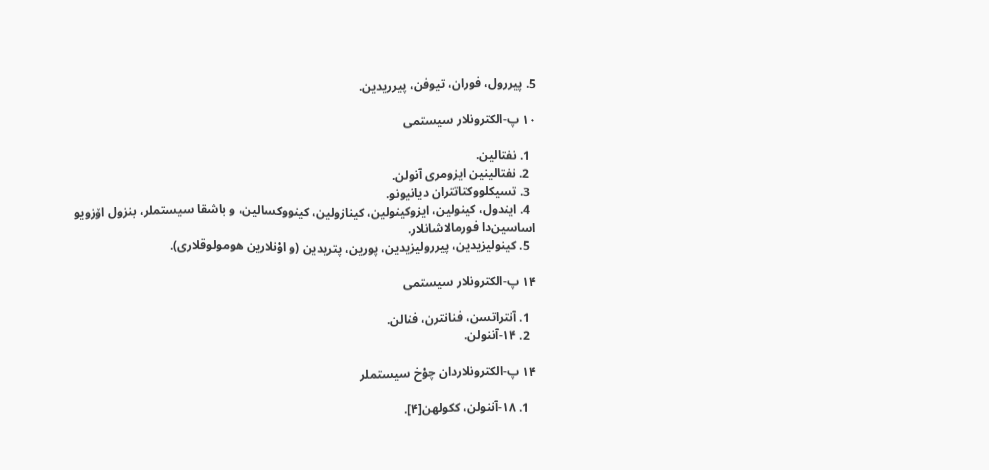5. پیررول، فوران، تیوفن، پیرریدین.

۱۰ پ-الکترونلار سیستمی

  1. نفتالین.
  2. نفتالینین ایزومری آنولن.
  3. تسیکلووکتاتتران دیانیونو.
  4. ایندول، کینولین، ایزوکینولین، کینازولین، کینووکسالین، و باشقا سیستملر، بنزول اۆزویو اساسین‌دا فورمالاشانلار.
  5. کینولیزیدین، پیررولیزیدین، پورین، پتریدین (و اوْنلارین هومولوقلاری).

۱۴ پ-الکترونلار سیستمی

  1. آنتراتسن، فنانترن، فنالن.
  2. ۱۴-آننولن.

۱۴ پ-الکترونلاردان چوْخ سیستملر

  1. ۱۸-آننولن، ککولهن[۴].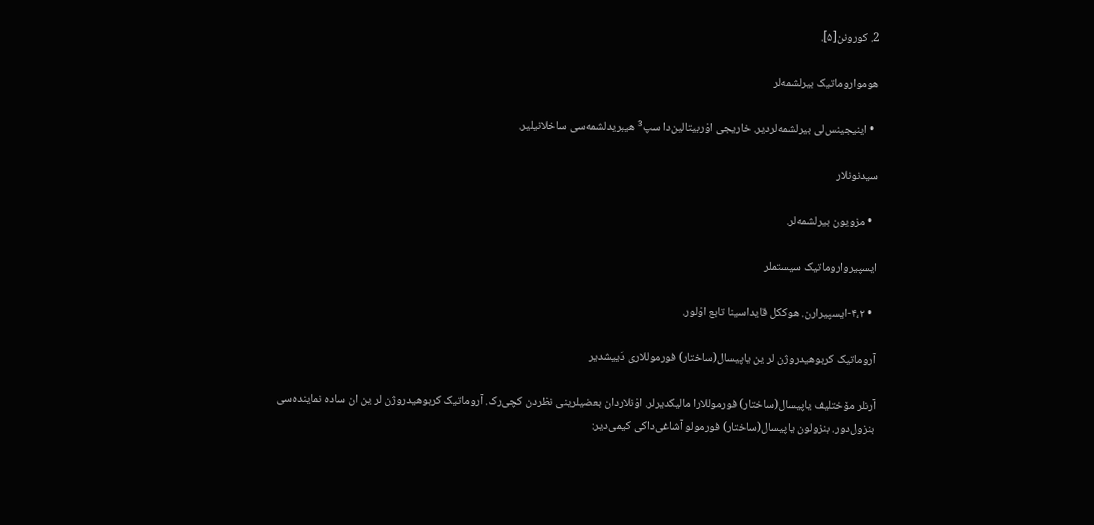2. کورونن[۵].

هومواروماتیک بیرلشمه‌لر

  • اینیجینس‌لی بیرلشمه‌لردیر. خاریجی اوْربیتالین‌دا سپ³ هیبریدلشمه‌سی ساخلانیلیر.

سیدنونلار

  • مزویون بیرلشمه‌لر.

ایسپیرواروماتیک سیستملر

  • ۴،۲-ایسپیرارن. هوککل قایداسینا تابع اوْلور.

آروماتیک کربوهیدروژن لر ین یاپیسال(ساختار) فورموللاری دَییشدیر

آرنلر مۆختلیف یاپیسال(ساختار) فورموللارا مالیکدیرلر. اوْنلاردان بعضیلرینی نظردن کچی‌رک. آروماتیک کربوهیدروژن لر ین ان ساده نماینده‌سی بنزول‌دور. بنزولون یاپیسال(ساختار) فورمولو آشاغی‌داکی کیمی‌دیر: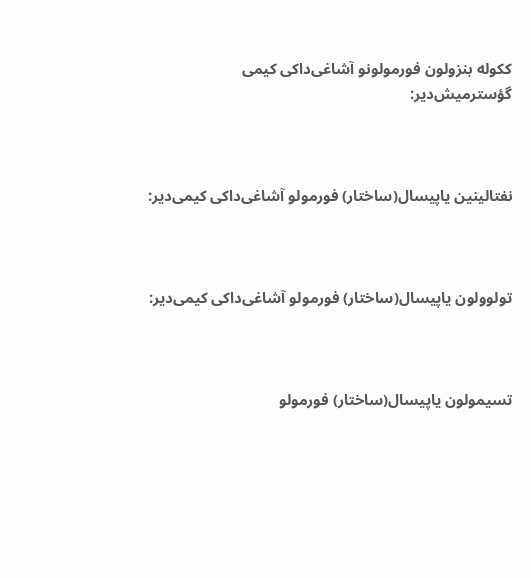ککوله بنزولون فورمولونو آشاغی‌داکی کیمی گؤسترمیش‌دیر:



نفتالینین یاپیسال(ساختار) فورمولو آشاغی‌داکی کیمی‌دیر:



تولوولون یاپیسال(ساختار) فورمولو آشاغی‌داکی کیمی‌دیر:



تسیمولون یاپیسال(ساختار) فورمولو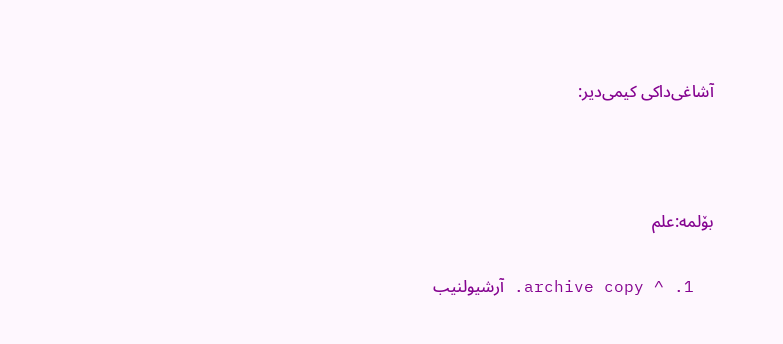آشاغی‌داکی کیمی‌دیر:



بۆلمه:علم

  1. ^ archive copy. آرشیولنیب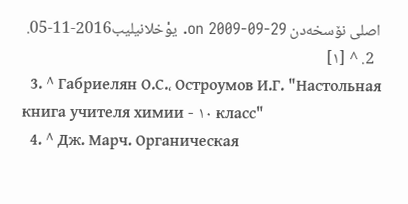اصلی نۆسخه‌دن on 2009-09-29. یوْخلانیلیب2016-11-05.
  2. ^ [۱]
  3. ^ Габриелян О.С.، Остроумов И.Г. "Настольная книга учителя химии - ۱۰ класс"
  4. ^ Дж. Марч. Органическая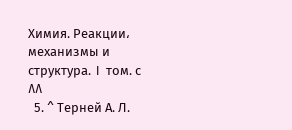Химия. Реакции، механизмы и структура. ۱ том. с ۸۸
  5. ^ Терней А. Л.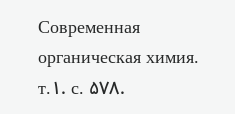Современная органическая химия. т.۱. с. ۵۷۸.